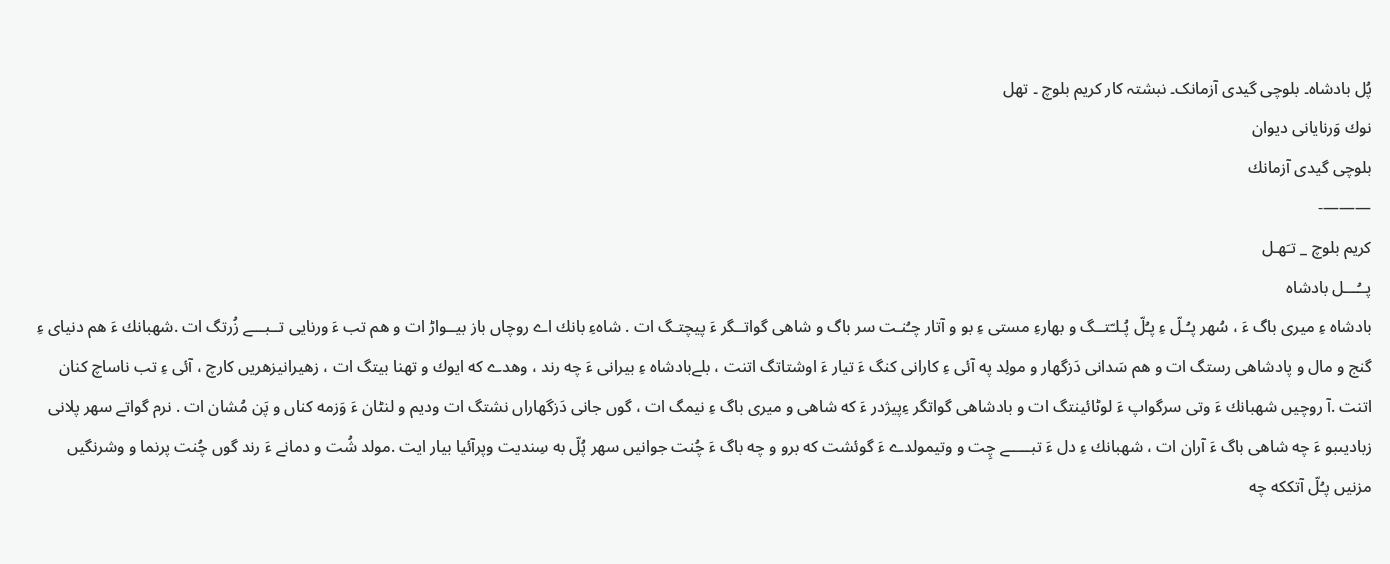پُل بادشاہ۔ بلوچی گیدی آزمانک۔ نبشتہ کار کریم بلوچ ۔ تھل
نوك وَرنايانی ديوان
بلوچی گيدی آزمانك
———-
كريم بلوچ _ تـَهـل
پــُـــل بادشاه
بادشاه ءِ ميری باگ ءَ ، سُهر پـُـلّ ءِ پـُلّ پُـلـّتــگ و بهارءِ مستی ءِ بو و آتار چـُنـت سر باگ و شاهی گواتــگر ءَ پيچتـگ ات . شاهءِ بانك اے روچاں باز بيــواڑ ات و هم تب ءَ ورنايی تــبـــے زُرتگ ات .شهبانك ءَ هم دنيای ءِ گنج و مال و پادشاهی رستگ ات و هم سَدانی دَزگهار و مولِد په آئی ءِ كارانی كنگ ءَ تيار ءَ اوشتاتگ اتنت ، بلےبادشاه ءِ بيرانی ءَ چه رند ، وهدے كه ايوك و تهنا بيتگ ات ، زهيرانیزهريں كارچ ، آئی ءِ تب ناساچ كنان اتنت .آ روچيں شهبانك ءَ وتی سرگواپ ءَ لوٹائينتگ ات و بادشاهی گواتگر ءِپيژدر ءَ كه شاهی و ميری باگ ءِ نيمگ ات ، گوں جانی دَزگهاراں نشتگ ات وديم و لنٹان ءَ وَزمه كناں و پَن مُشان ات . نرم گواتے سهر پلانی زباديںبو ءَ چه شاهی باگ ءَ آران ات ، شهبانك ءِ دل ءَ تبـــــے چِت و وتیمولدے ءَ گوئشت كه برو و چه باگ ءَ چُنت جوانيں سهر پُلّ به سِنديت وپرآئيا بيار ايت .مولد شُت و دمانے ءَ رند گوں چُنت پرنما و وشرنگيں مزنيں پـُلّ آتككه چه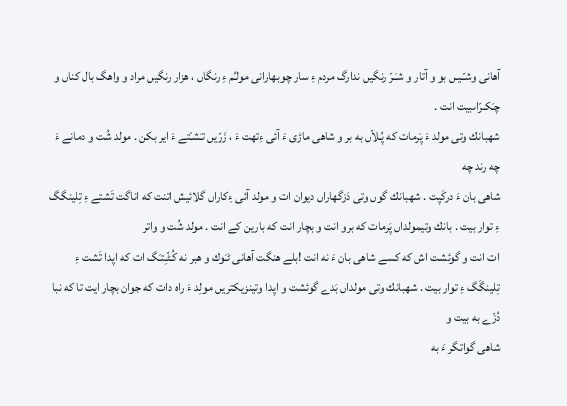آهانی وشـّـيـں بو و آتار و شـَـرّ رنگيں ندارگ مردم ءِ سار چوبهارانی مولـُم ءِ رنگاں ، هزار رنگيں مراد و واهگ بال كناں و چـَكـرّاںبيت انت .
شهبانك وتی مولد ءَ پَرمات كه پُـلاّں به بر و شاهی ماڑی ءَ آئی ءِتهت ءَ ، زَرّيں تـَشـْتے ءَ اير بكن . مولد شُت و دمانے ءَ چه رند چه
شاهی بان ءَ دركَپت . شهبانك گوں وتی دَزگهاراں ديوان ات و مولد آئی ءِكاراں گلائيش اتنت كه اناگت تَشتے ءِ تِلينگگ ءِ توار بيت . بانك وتیمولداں پَرمات كه برو انت و بچار انت كه بارين كے انت . مولد شُت و واتر
ات انت و گوئشت اش كه كسے شاهی بان ءَ نه انت !بلے هنگت آهانی ٹـَوك و هبر نه كُـٹّـِتـَگ ات كه اپدا تَشت ءِ
تِلينگَگ ءِ توار بيت . شهبانك وتی مولداں بَدے گوئشت و اپدا وتینزيكتريں مولِد ءَ راه دات كه جوان بچار ايت تا كه نبا دُزّے به بيت و
شاهی گواتگر ءَ به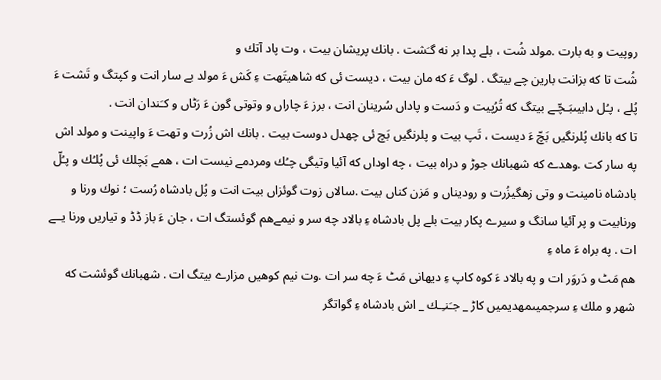روپيت و به بارت .مولد شُت ، بلے پدا بر نه گـَشت . بانك پريشان بيت ، وت پاد آتك و
شُت تا كه بزانت بارين چے بيتگ . لوگ ءَ كه مان بيت ، ديست ئی كه شاهیتَهت ءِ كَش ءَ مولد بے سار انت و كپتگ و تَشت ءَ پُلے ، پـُل دابيںبَـچّـے بيتگ كه تُرُپيت و دَست و پاداں سُرينان انت ، برز ءَ چاراں و وتوتی گون ءَ رَٹاں و كـَندان انت .
تا كه بانك پُلرنگيں بَچّ ءَ ديست ، تَپ بيت و پلرنگيں بَچ ئی چهدل دوست بيت . بانك اش زُرت و تهت ءَ واپينت و مولد اش په سار كت .وهدے كه شهبانك جوڑ و دراه بيت ، چه اوداں كه آئيا وتيگی چـُك ومردمے نيست ات ، همے بَچلك ئی پُلـُك و پـُلّ بادشاه نامينت و وتی زهگیزُرت و روديناں و مَزن كناں بيت .سالاں زوت گوئزاں بيت انت و پُل بادشاه رُست ؛ نوك ورنا و ورنابيت و پر آئيا سانگ و سيرے پكار بيت بلے پل بادشاه ءِ بالاد چه سر و نيمےهم گوئستگ ات ، جان ءَ باز ڈڈ و تياريں ورنا يــے ات . په براه ءَ ماه ءِ
هم مَٹ و دَروَر ات و په بالاد ءَ كوه كاپ ءِ ديهانی مَٹ ءَ چه سر ات .وت نيم كوهيں مزارے بيتگ ات . شهبانك گوئشت كه شهر و ملك ءِ سرجميںمهديميں كاڑ _ جـَنـِـك _ اش بادشاه ءِ گواتگر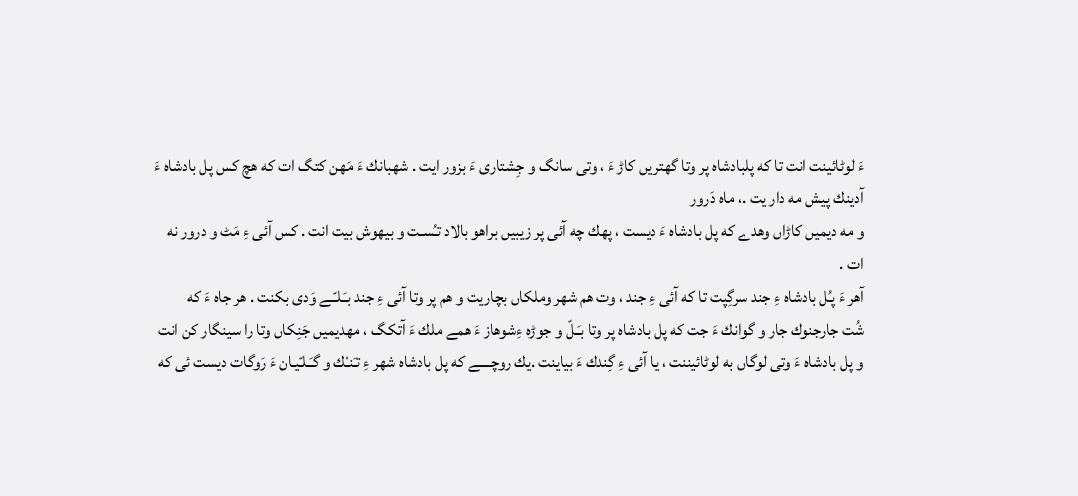ءَ لوٹائينت انت تا كه پلبادشاه پر وتا گهتريں كاڑ ءَ ، وتی سانگ و جِشتاری ءَ بزور ايت . شهبانك ءَ مَهن كتگ ات كه هچ كس پل بادشاه ءَ آدينك پيش مه دار يت .، ماه دَرور
و مه ديميں كاڑاں وهدے كه پل بادشاه ءَ ديست ، پهك چه آئی پر زيبيں براهو بالاد تـُسـت و بيهوش بيت انت . كس آئی ءِ مَٹ و درور نه ات .
آهر ءَ پـُل بادشاه ءِ جند سرگِپت تا كه آئی ءِ جند ، وت هم شهر وملكاں بچاريت و هم پر وتا آئی ءِ جند بـَـلـّـے وَدی بكنت . هر جاه ءَ كه
شُت جارجنوك جار و گوانك ءَ جت كه پل بادشاه پر وتا بـَـلّ و جوڑه ءِشوهاز ءَ همے ملك ءَ آتكگ ، مهديميں جَنِكاں وتا را سينگار كن انت و پل بادشاه ءَ وتی لوگاں به لوٹائيننت ، يا آئی ءِ گِندك ءَ بياينت .يك روچــــے كه پل بادشاه شهر ءِ تـَنـْك و گـَـلـّيـان ءَ رَوگات ديست ئی كه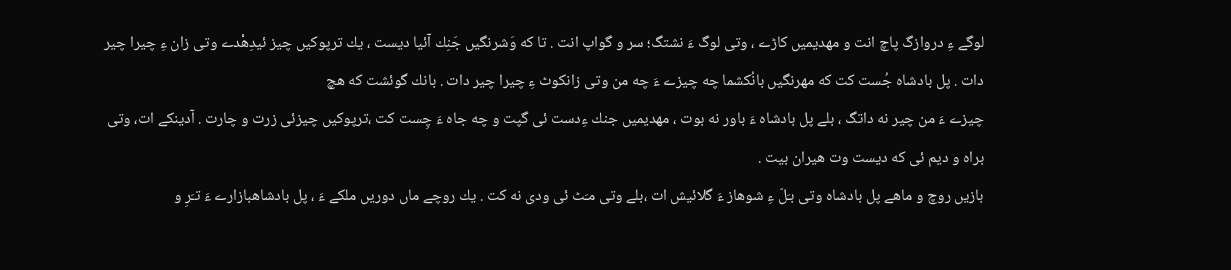لوگے ءِ دروازگ پاچ انت و مهديميں كاڑے ، وتی لوگ ءَ نشتگ؛ سر و گواپ انت . تا كه وَشرنگيں جَنِك آئيا ديست ، يك ترپوكيں چيز ئیدِهْدے وتی زان ءِ چيرا چير دات . پل بادشاه جُست كت كه مهرنگيں بانُكشما چه چيزے ءَ چه من وتی زانكوٹ ءِ چيرا چير دات . بانك گوئشت كه هچ
چيزے ءَ من چير نه داتگ ، بلے پل بادشاه ءَ باور نه بوت ، مهديميں جنك ءِدست ئی گپت و چه جاه ءَ چِست كت ،ترپوكيں چيزئی زرت و چارت . آدينكے ات، وتی براه و ديم ئی كه ديست وت هيران بيت .
بازيں روچ و ماهے پل بادشاه وتی بـَلّ ءِ شوهاز ءَ گلائيش ات ،بلے وتی مـَٹ ئی ودی نه كت . يك روچے ماں دوريں ملكے ءَ ، پل بادشاهبازارے ءَ تـَرِ و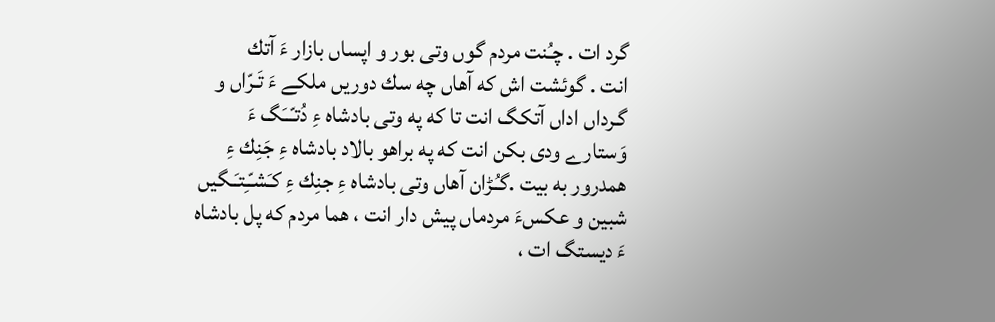گرد ات . چـُنت مردم گوں وتی بور و اپساں بازار ءَ آتك
انت . گوئشت اش كه آهاں چه سك دوريں ملكے ءَ تَـرّاں و گـرداں اداں آتكگ انت تا كه په وتی بادشاه ءِ دُتـّــَگ ءَ وَستارے ودی بكن انت كه په براهو بالاد بادشاه ءِ جَنِك ءِ همدرور به بيت .گـُـڑان آهاں وتی بادشاه ءِ جنِك ءِ كـَشـّـِتـَـگيں شبين و عكسءَ مردماں پيش دار انت ، هما مردم كه پل بادشاه ءَ ديستگ ات ،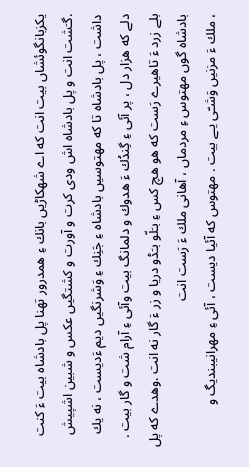يكزبانگوئشاں بيت انت كه اے شهكاڑيں بانك ءِ همدرور تهنا پل بادشاه بيت ءَ كنت
.گـَشت انت و پل بادشاه اش ودی كرت و آورت و كشتگيں عكس و شبين اشپيش داشت ، پل بادشاه تا كه مهتوسيں بادشاه ءِ جَنِك ءِ وَشرنگيں ديم ءَديست ، نه يك دلے كه هزار دل ، پر آئی ءِ گِندُك ءَ هدوك و دلمانگ بيت وآئی ءِ آرام شت و گار بيت . بلے زرد ءَ تاهيرے رَست كه هو هچ كس ءِ بـَلّو بـَڈو دريا و زر ءَ گار نه انت .وهدے كه پل بادشاه گوں مهتوس ءِ مردماں ، آهانی ملك ءَ رَست انت
، ملك ءَ مزنيں وَشـّی يـے بيت . مهتوس كه آئيا ديست ، آئی ءِ مهرانیبنديگ و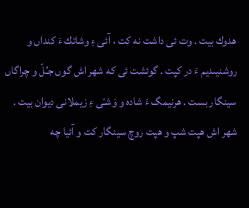هدوك بيت . وت ئی داشت نه كت ، آئی ءِ وشاتك ءَ كنداں و روشنيںديم ءَ در كپت . گوئشت ئی كه شهر اش گوں جـُلّ و چراگاں سينگار بست . هرنيمگ ءَ شاده و وَشـّی ءِ زيملانی ديوان بيت . شهر اش هپت شپ و هپت روچ سينگار كت و آئيا چه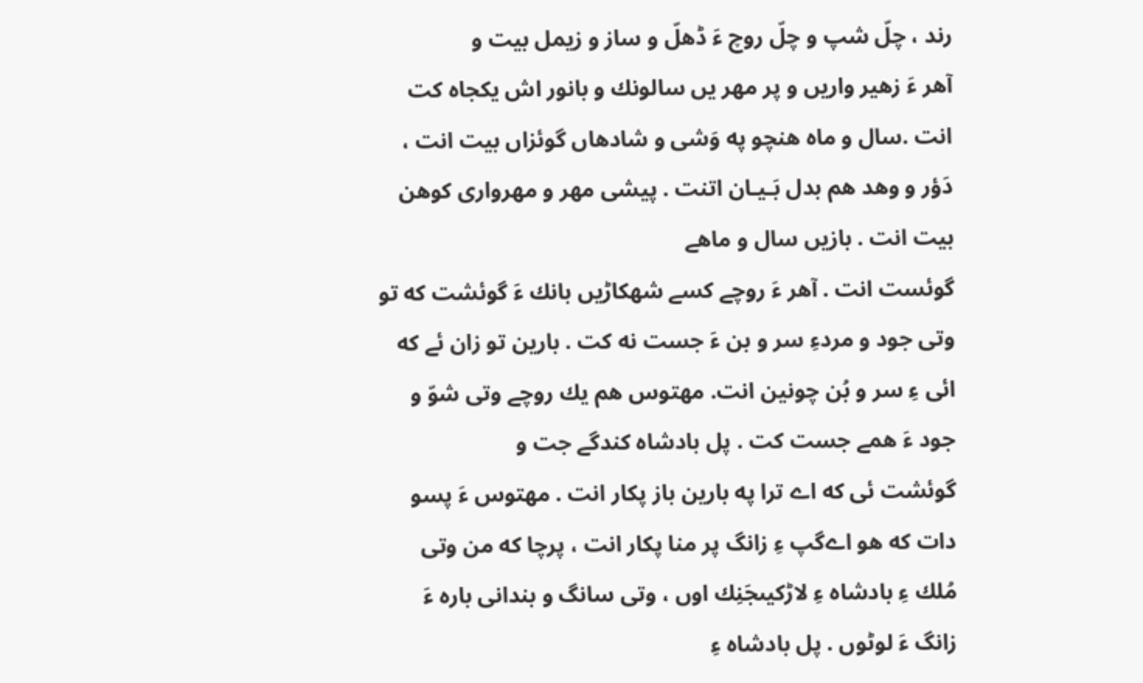رند ، چلّ شپ و چلّ روچ ءَ ڈهلّ و ساز و زيمل بيت و
آهر ءَ زهير واريں و پر مهر يں سالونك و بانور اش يكجاه كت انت .سال و ماه هنچو په وَشی و شادهاں گوئزاں بيت انت ، دَؤر و وهد هم بدل بَـيـان اتنت . پيشی مهر و مهرواری كوهن بيت انت . بازيں سال و ماهے
گوئست انت . آهر ءَ روچے كسے شهكاڑيں بانك ءَ گوئشت كه تو وتی جود و مردءِ سر و بن ءَ جست نه كت . بارين تو زان ئے كه ائی ءِ سر و بُن چونين انت. مهتوس هم يك روچے وتی شوّ و جود ءَ همے جست كت . پل بادشاه كندگے جت و
گوئشت ئی كه اے ترا په بارين باز پكار انت . مهتوس ءَ پسو دات كه هو اےگپ ءِ زانگ پر منا پكار انت ، پرچا كه من وتی مُلك ءِ بادشاه ءِ لاڑكيںجَنِك اوں ، وتی سانگ و بندانی باره ءَ زانگ ءَ لوٹوں . پل بادشاه ءِ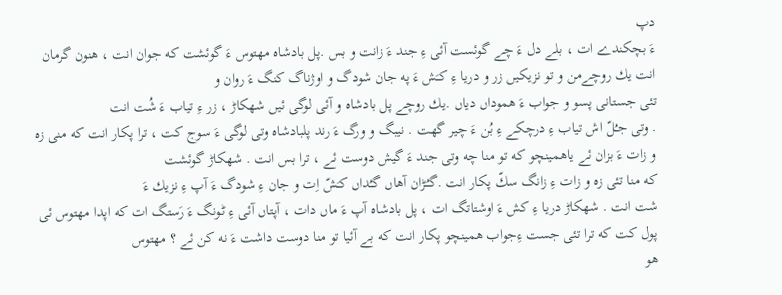دپ
ءَ بچكندے ات ، بلے دل ءَ چے گوئست آئی ءِ جند ءَ زانت و بس .پل بادشاه مهتوس ءَ گوئشت كه جوان انت ، هنون گرمان انت يك روچےمن و تو نزيكيں زر و دريا ءِ كـَش ءَ په جان شودگ و اوژناگ كنگ ءَ روان و
تئی جستانی پسو و جواب ءَ هموداں دياں .يك روچے پل بادشاه و آئی لوگی ئيں شهكاڑ ، زر ءِ تياب ءَ شُت انت
. وتی جـُلّ اش تياب ءِ درچكے ءِ بُن ءَ چير گهت . نيبگ و ورگ ءَ رند پلبادشاه وتی لوگی ءَ سوج كت ، ترا پكار انت كه منی زه و زات ءَ بزان ئے ياهمينچو كه تو منا چه وتی جند ءَ گيش دوست ئے ، ترا بس انت . شهكاڑ گوئشت
كه منا تئی زه و زات ءِ زانگ سكّ پكار انت .گـُـڑان آهاں گـُداں كـَشّ اِت و جان ءِ شودگ ءَ آپ ءِ نزيك ءَ
شت انت . شهكاڑ دريا ءِ كش ءَ اوشتاتگ ات ، پل بادشاه آپ ءَ ماں دات ، آپتاں آئی ءِ ٹـونگ ءَ رَستگ ات كه اپدا مهتوس ئی پول كت كه ترا تئی جست ءِجواب همينچو پكار انت كه بے آئيا تو منا دوست داشت ءَ نه كن ئے ؟ مهتوس
هو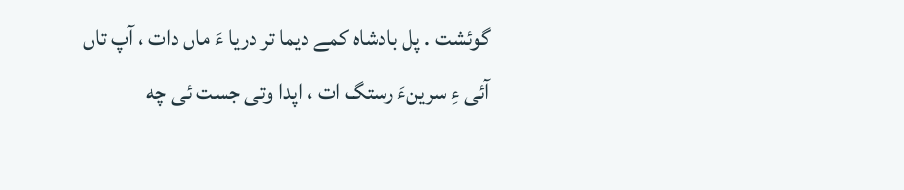گوئشت . پل بادشاه كمے ديما تر دريا ءَ ماں دات ، آپ تاں آئی ءِ سرينءَ رستگ ات ، اپدا وتی جست ئی چه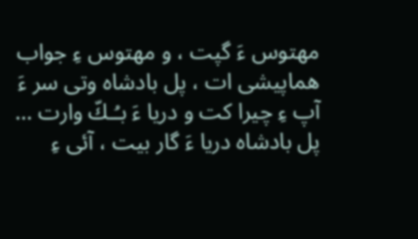مهتوس ءَ گپت ، و مهتوس ءِ جواب هماپيشی ات ، پل بادشاه وتی سر ءَ آپ ءِ چيرا كت و دريا ءَ بـُـكّ وارت …
پل بادشاه دريا ءَ گار بيت ، آئی ءِ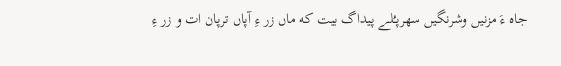جاه ءَ مزنيں وشرنگيں سهرپـُلـے پيداگ بيت كه ماں زر ءِ آپاں ترپان ات و زر ءِ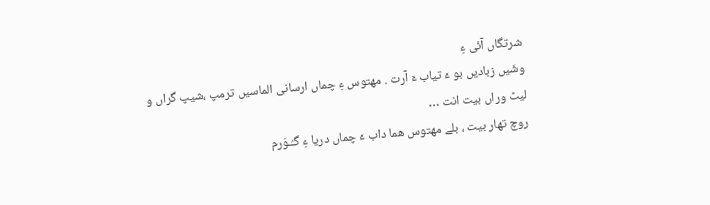شرتگاں آئی ءِ
وشّيں زباديں بو ءَ تياب ءَ آرت . مهتوس ءِ چماں ارسانی الماسيں ترمپ ،شيپ گراں و ليٹ وراں بيت انت …
روچ تهار بيت ، بلے مهتوس هما داب ءَ چماں دريا ءِ گـُـوَرم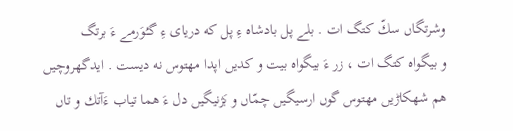وشرتگاں سكّ كتگ ات . بلے پل بادشاه ءِ پل كه دريای ءِ گـُـوَرمے ءَ برتگ
و بيگواه كتگ ات ، زر ءَ بيگواه بيت و كديں اپدا مهتوس نه ديست . ايدگهروچيں هم شهكاڑيں مهتوس گوں ارسيگيں چمّاں و بَژنيگيں دل ءَ هما تياب ءَآتك و تاں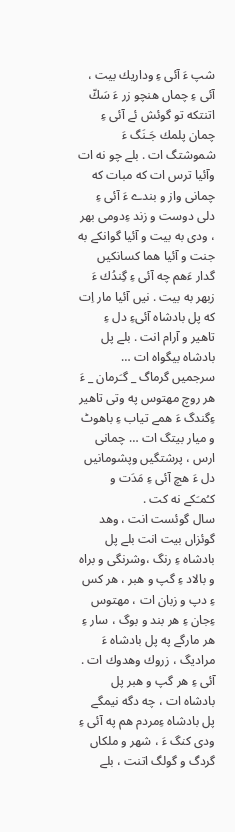شپ ءَ آئی ءِ وداريك بيت ، آئی ءِ چماں هنچو زر ءَ سَكّ اتنتكه تو گوئش ئے آئی ءِ چمان پلمك جَـنَگ ءَ شموشتگ ات . بلے چو نه ات وآئيا ترس ات كه مبات كه چمانی واز و بندے ءَ آئی ءِ دلی دوست و زند ءِدومی بهر ، ودی به بيت و آئيا گوانكے به جنت و آئيا هما كسانكيں گدار ءَهم چه آئی ءِ گِندُك ءَ زبهر به بيت . نيں آئيا مار اِت كه پل بادشاه آئیءِ دل ءِ تاهير و آرام انت . بلے پل بادشاه بيگواه ات …
سرجميں گرماگ _ گـَرمان _ ءَ هر روچ مهتوس په وتی تاهير ءِگندگ ءَ همے تياب ءِ باهوٹ و ميار بيتگ ات … چمانی ارس ، پرشتگيں وپشومانيں دل ءَ هچ آئی ءِ مَدَت و كـُمـَكے نه كت .
سال گوئست انت ، وهد گوئزاں بيت انت بلے پل بادشاه ءِ رنگ ،وشرنگی و براه و بالاد ءِ گپ و هبر ، هر كس ءِ دپ و زبان ات ، مهتوس ءِجان ءِ هر بند و بوگ ، سار ءِ هر مارگے په پل بادشاه ءَ مراديگ ، زروك وهدوك ات . آئی ءِ هر گپ و هبر پل بادشاه ات ، چه دگه نيمگے پل بادشاه ءِمردم هم په آئی ءِ ودی كنگ ءَ ، شهر و ملكاں گردگ و گولگ اتنت ، بلے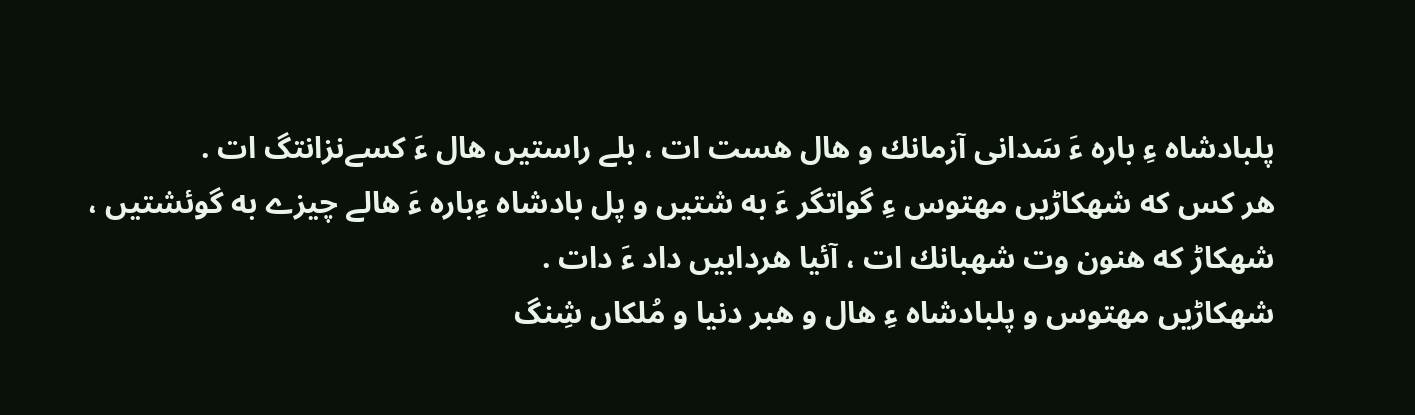پلبادشاه ءِ باره ءَ سَدانی آزمانك و هال هست ات ، بلے راستيں هال ءَ كسےنزانتگ ات .
هر كس كه شهكاڑيں مهتوس ءِ گواتگر ءَ به شتيں و پل بادشاه ءِباره ءَ هالے چيزے به گوئشتيں ، شهكاڑ كه هنون وت شهبانك ات ، آئيا هردابيں داد ءَ دات .
شهكاڑيں مهتوس و پلبادشاه ءِ هال و هبر دنيا و مُلكاں شِنگ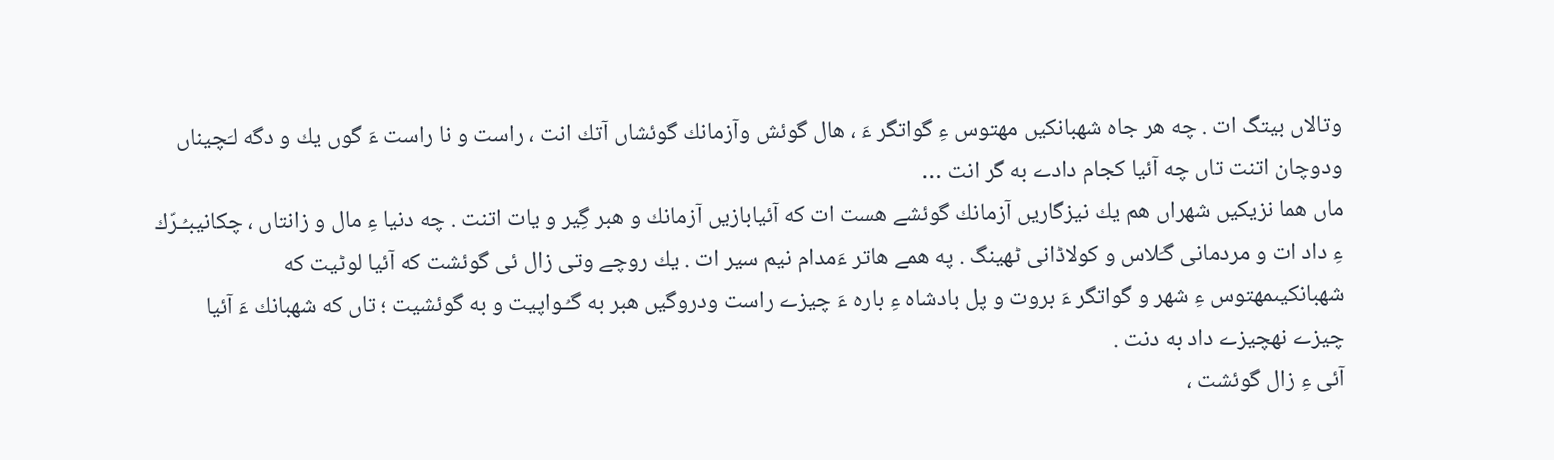وتالاں بيتگ ات . چه هر جاه شهبانكيں مهتوس ءِ گواتگر ءَ ، هال گوئش وآزمانك گوئشاں آتك انت ، راست و نا راست ءَ گوں يك و دگه لـَچيناں ودوچان اتنت تاں چه آئيا كجام دادے به گر انت …
ماں هما نزيكيں شهراں هم يك نيزگاريں آزمانك گوئشے هست ات كه آئيابازيں آزمانك و هبر گِير و يات اتنت . چه دنيا ءِ مال و زانتاں ، چكانیبـُـرّك ءِ داد ات و مردمانی گـَلاس و كولاڈانی ٹهينگ . په همے هاتر ءَمدام نيم سير ات . يك روچے وتی زال ئی گوئشت كه آئيا لوٹيت كه شهبانكيںمهتوس ءِ شهر و گواتگر ءَ بروت و پل بادشاه ءِ باره ءَ چيزے راست ودروگيں هبر به گـُـواپيت و به گوئشيت ؛ تاں كه شهبانك ءَ آئيا چيزے نهچيزے داد به دنت .
آئی ءِ زال گوئشت ،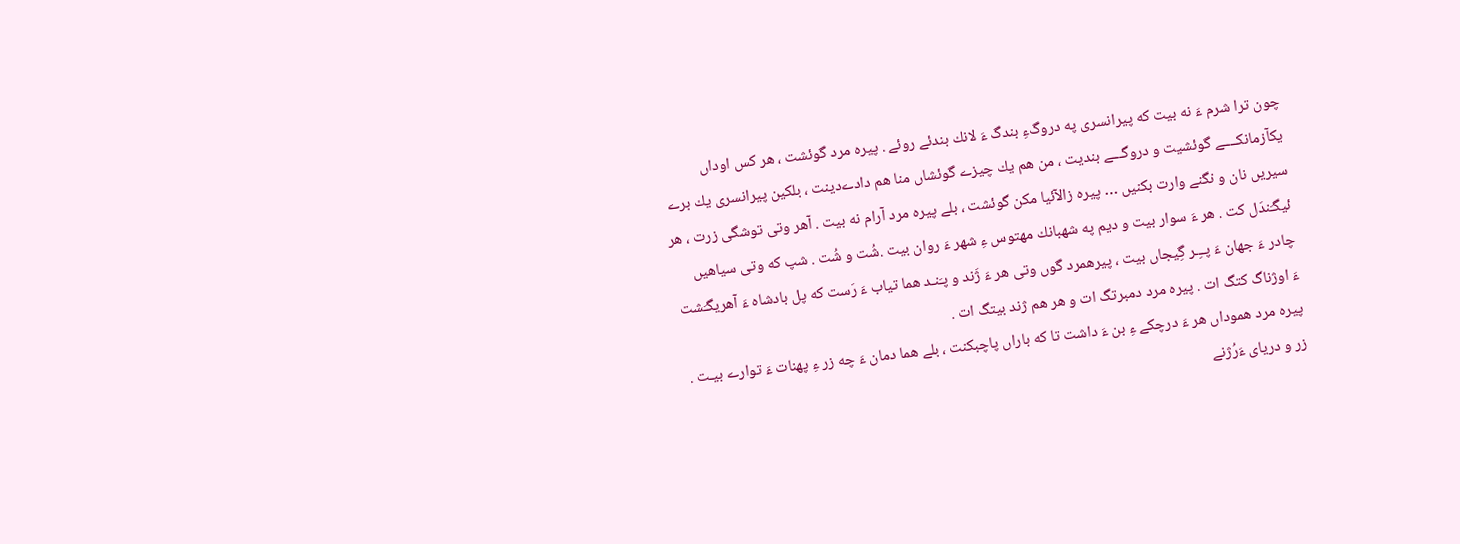چون ترا شرم ءَ نه بيت كه پيرانسری په دروگءِ بندگ ءَ لانك بندئے روئے . پيره مرد گوئشت ، هر كس اوداں يكآزمانكــــے گوئشيت و دروگـــے بنديت ، من هم يك چيزے گوئشاں منا هم دادےدينت ، بلكين پيرانسری يك برے سيريں نان و نگنے وارت بكنيں … پيره زالآئيا مكن گوئشت ، بلے پيره مرد آرام نه بيت . آهر وتی توشگی زرت ، هر ئیگـَندَل كت . هر ءَ سوار بيت و ديم په شهبانك مهتوس ءِ شهر ءَ روان بيت .شُت و شُت . شپ كه وتی سياهيں چادر ءَ جهان ءَ پــِـر گِيجاں بيت ، پيرهمرد گوں وتی هر ءَ ژَند و پـَنـد هما تياب ءَ رَست كه پل بادشاه ءَ آهریگـَشت ءَ اوژناگ كتگ ات . پيره مرد دمبرتگ ات و هر هم ژند بيتگ ات .
پيره مرد هموداں هر ءَ درچكے ءِ بن ءَ داشت تا كه باراں پاچبكنت ، بلے هما دمان ءَ چه زر ءِ پهنات ءَ توارے بيـت . زر و دريای ءَرُژنے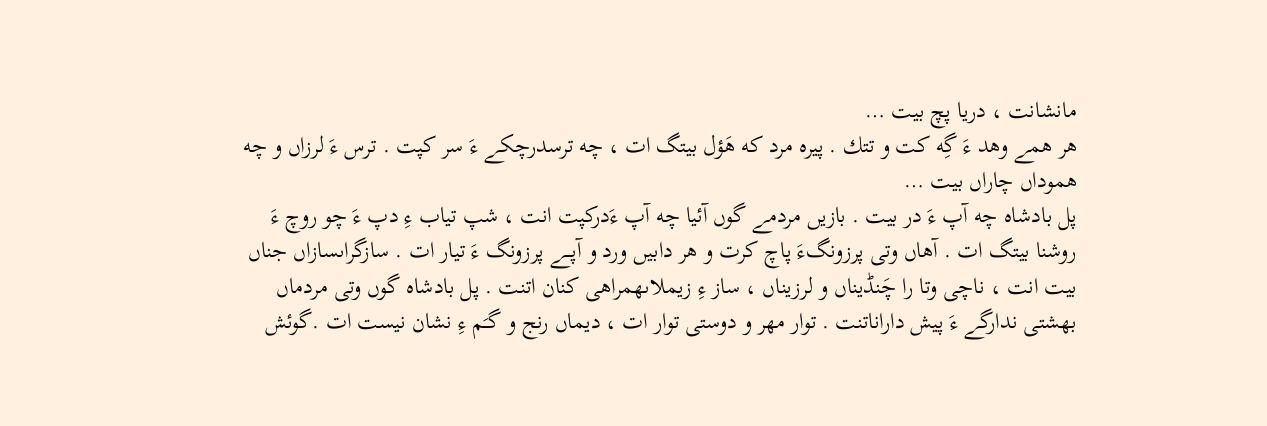مانشانت ، دريا پچ بيت …
هر همے وهد ءَ گِه كت و تتك . پيره مرد كه هَؤل بيتگ ات ، چه ترسدرچكے ءَ سر كپت . ترس ءَ لرزاں و چه هموداں چاراں بيت …
پل بادشاه چه آپ ءَ در بيت . بازيں مردمے گوں آئيا چه آپ ءَدركپت انت ، شپ تياب ءِ دپ ءَ چو روچ ءَ روشنا بيتگ ات . آهاں وتی پرزونگءَ پاچ كرت و هر دابيں ورد و آپـــے پرزونگ ءَ تيار ات . سازگراںسازاں جناں بيت انت ، ناچی وتا را چَنڈيناں و لرزيناں ، ساز ءِ زيملاںهمراهی كنان اتنت . پل بادشاه گوں وتی مردماں بهشتی ندارگے ءَ پيش داراناتنت . توار مهر و دوستی توار ات ، ديماں رنج و گـَم ءِ نشان نيست ات .گوئش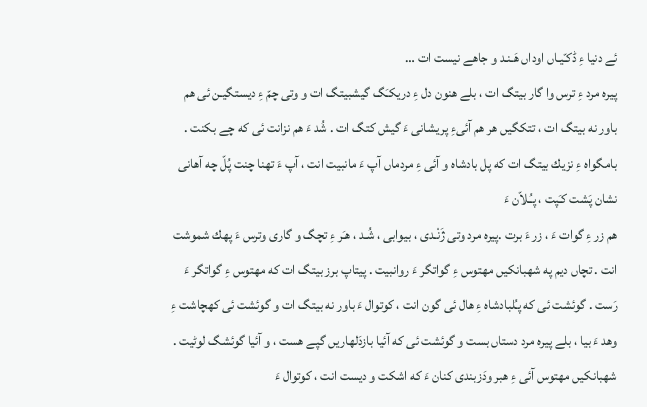ئے دنيا ءِ ڈكـّيـاں اوداں هَـنـد و جاهے نيست ات …
پيره مرد ءِ ترس وا گار بيتگ ات ، بلے هنون دل ءِ دريكـَگ گيشبيتگ ات و وتی چمّ ءِ ديستگيـن ئی هم باور نه بيتگ ات ، تتكگيں هر هم آئیءِ پريشانی ءَ گيش كتگ ات . شُد ءَ هم نزانت ئی كه چے بكنت .
بامگواه ءِ نزيك بيتگ ات كه پل بادشاه و آئی ءِ مردماں آپ ءَ مانبيت انت ، آپ ءَ تهنا چنت پُلّ چه آهانی نشان پَشت كـَپت ، پـُـلاّن ءَ
هم زر ءِ گوات ءَ ، زر ءَ برت .پيره مرد وتی ژَنْـدی ، بيوابی ، شُـد ، هـَر ءِ تچگ و گاری وترس ءَ پهك شموشت انت . تچاں ديم په شهبانكيں مهتوس ءِ گواتگر ءَ روانبيت . پيتاپ برز بيتگ ات كه مهتوس ءِ گواتگر ءَ رَست . گوئشت ئی كه پـُلبادشاه ءِ هال ئی گون انت ، كوتوال ءَ باور نه بيتگ ات و گوئشت ئی كهچاشت ءِ وهد ءَ بيا ، بلے پيره مرد دستاں بست و گوئشت ئی كه آئيا بازدَلهاريں گپے هست ، و آئيا گوئشگ لوٹيت . شهبانكيں مهتوس آئی ءِ هبر ودَزبندی كنان ءَ كه اشكت و ديست انت ، كوتوال ءَ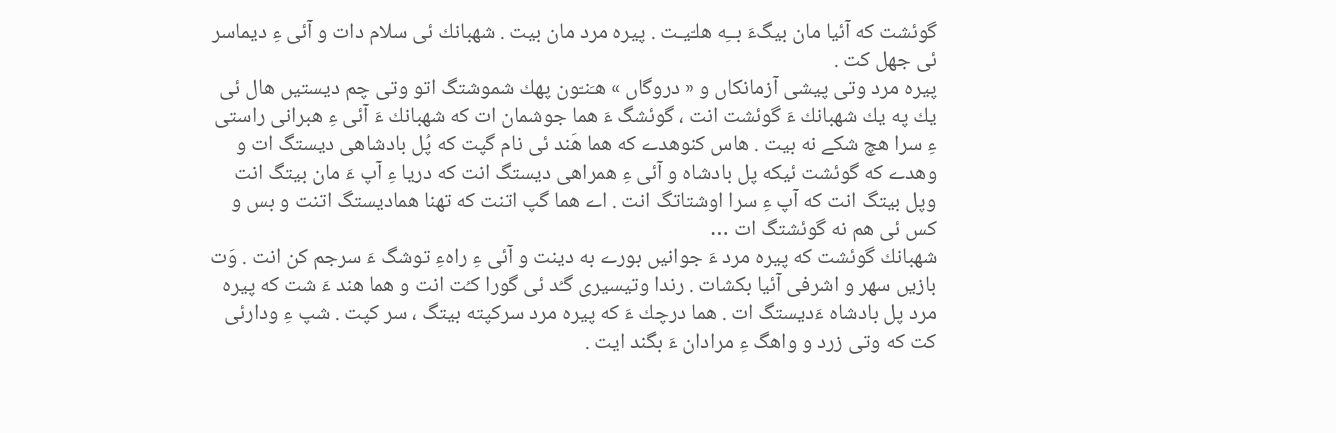گوئشت كه آئيا مان بيگءَ بــِه هلـّيـت . پيره مرد مان بيت . شهبانك ئی سلام دات و آئی ءِ ديماسر ئی جهل كت .
پيره مرد وتی پيشی آزمانكاں و « دروگاں » هـَنـّون پهك شموشتگ اتو وتی چم ديستيں هال ئی يك په يك شهبانك ءَ گوئشت انت ، گوئشگ ءَ هما جوشمان ات كه شهبانك ءَ آئی ءِ هبرانی راستی ءِ سرا هچ شكے نه بيت . هاس كنوهدے كه هما هَند ئی نام گپت كه پُل بادشاهی ديستگ ات و وهدے كه گوئشت ئیكه پل بادشاه و آئی ءِ همراهی ديستگ انت كه دريا ءِ آپ ءَ مان بيتگ انت وپل بيتگ انت كه آپ ءِ سرا اوشتاتگ انت . اے هما گپ اتنت كه تهنا هماديستگ اتنت و بس و كس ئی هم نه گوئشتگ ات …
شهبانك گوئشت كه پيره مرد ءَ جوانيں بورے به دينت و آئی ءِ راهءِ توشگ ءَ سرجم كن انت . وَت بازيں سهر و اشرفی آئيا بكشات . رندا وتیسيری گـُد ئی گورا كـُت انت و هما هند ءَ شت كه پيره مرد پل بادشاه ءَديستگ ات . هما درچك ءَ كه پيره مرد سركپته بيتگ ، سر كپت . شپ ءِ ودارئی كت كه وتی زرد و واهگ ءِ مرادان ءَ بگند ايت .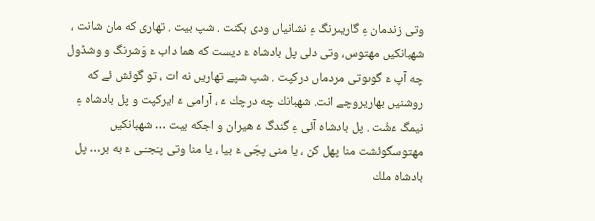وتی زندمان ءِ گاريںرنگ ءِ نشانياں ودی بكنت . شپ بيت . تهاری كه مان شانت ، شهبانكيں مهتوس، وتی دلی پل بادشاه ءَ ديست كه هما داب ءَ وَشرنگ و وشڈول چه آپ ءَ گوںوتی مردماں دركپت . شپ شپے تهاريں نه ات ، تو گوئش ئے كه روشنيں بهاریروچے انت. شهبانك چه درچك ءَ ، آرامی ءَ ايركپت و پل بادشاه ءِ نيمگ ءَشُت . پل بادشاه آئی ءِ گندگ ءَ هيران و اجكه بيت … شهبانكيں مهتوسگوئشت منا پهل كن ، يا منی پجّی ءَ بيا ، يا منا وتی پـَجـّـی ءَ به بر… پل بادشاه ملك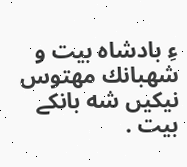ءِ بادشاه بيت و شهبانك مهتوس نيكيں شه بانكے بيت .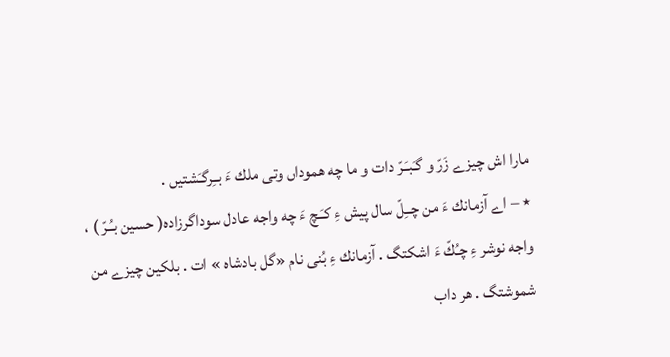مارا اش چيزے زَرّ و گـَبـَـرّ دات و ما چه هموداں وتی ملك ءَ بــِرگـَشتيں .
٭ – اے آزمانك ءَ من چــِلّ سال پيش ءِ كـَـچ ءَ چه واجه عادل سوداگرزاده( حسين بـُـرّ ) ، واجه نوشر ءِ چـُكّ ءَ اشكتگ . آزمانك ءِ بُنی نام «گل بادشاه » ات . بلكين چيزے من شموشتگ . هر داب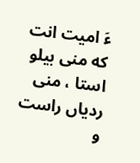ءَ اميت انت كه منی بيلو استا ، منی ردياں راست و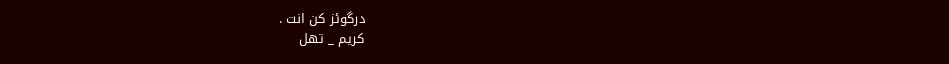درگوئز كن انت .
كريم _ تهل